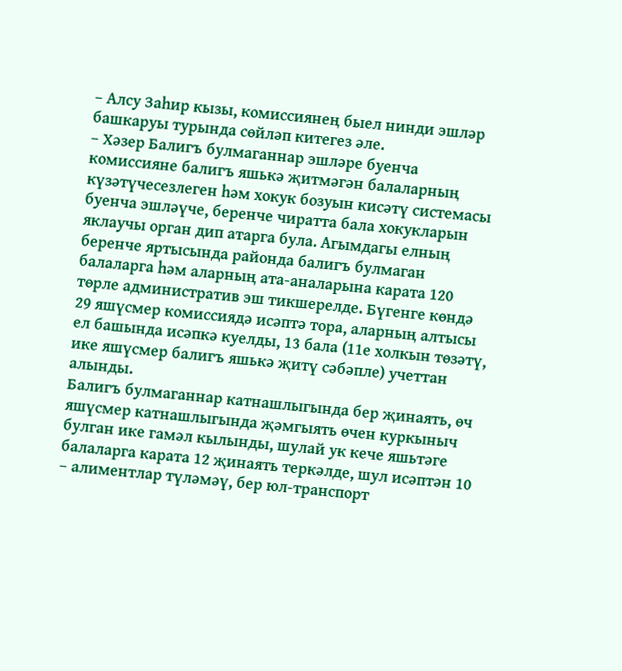– Алсу Заһир кызы, комиссиянең быел нинди эшләр башкаруы турында сөйләп китегез әле.
– Хәзер Балигъ булмаганнар эшләре буенча комиссияне балигъ яшькә җитмәгән балаларның күзәтүчесезлеген һәм хокук бозуын кисәтү системасы буенча эшләүче, беренче чиратта бала хокукларын яклаучы орган дип атарга була. Агымдагы елның беренче яртысында районда балигъ булмаган балаларга һәм аларның ата-аналарына карата 120 төрле административ эш тикшерелде. Бүгенге көндә 29 яшүсмер комиссиядә исәптә тора, аларның алтысы ел башында исәпкә куелды, 13 бала (11е холкын төзәтү, ике яшүсмер балигъ яшькә җитү сәбәпле) учеттан алынды.
Балигъ булмаганнар катнашлыгында бер җинаять, өч яшүсмер катнашлыгында җәмгыять өчен куркыныч булган ике гамәл кылынды, шулай ук кече яшьтәге балаларга карата 12 җинаять теркәлде, шул исәптән 10 – алиментлар түләмәү, бер юл-транспорт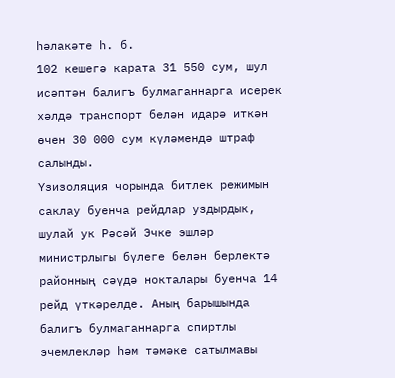һәлакәте һ. б.
102 кешегә карата 31 550 сум, шул исәптән балигъ булмаганнарга исерек хәлдә транспорт белән идарә иткән өчен 30 000 сум күләмендә штраф салынды.
Үзизоляция чорында битлек режимын саклау буенча рейдлар уздырдык, шулай ук Рәсәй Эчке эшләр министрлыгы бүлеге белән берлектә районның сәүдә нокталары буенча 14 рейд үткәрелде. Аның барышында балигъ булмаганнарга спиртлы эчемлекләр һәм тәмәке сатылмавы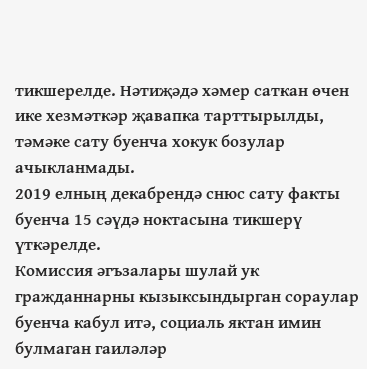тикшерелде. Нәтиҗәдә хәмер саткан өчен ике хезмәткәр җавапка тарттырылды, тәмәке сату буенча хокук бозулар ачыкланмады.
2019 елның декабрендә снюс сату факты буенча 15 сәүдә ноктасына тикшерү үткәрелде.
Комиссия әгъзалары шулай ук гражданнарны кызыксындырган сораулар буенча кабул итә, социаль яктан имин булмаган гаиләләр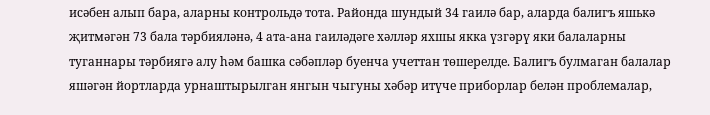исәбен алып бара, аларны контрольдә тота. Районда шундый 34 гаилә бар, аларда балигъ яшькә җитмәгән 73 бала тәрбияләнә, 4 ата-ана гаиләдәге хәлләр яхшы якка үзгәрү яки балаларны туганнары тәрбиягә алу һәм башка сәбәпләр буенча учеттан төшерелде. Балигъ булмаган балалар яшәгән йортларда урнаштырылган янгын чыгуны хәбәр итүче приборлар белән проблемалар,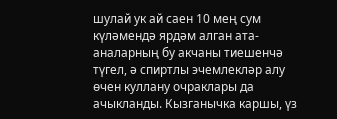шулай ук ай саен 10 мең сум күләмендә ярдәм алган ата-аналарның бу акчаны тиешенчә түгел, ә спиртлы эчемлекләр алу өчен куллану очраклары да ачыкланды. Кызганычка каршы, үз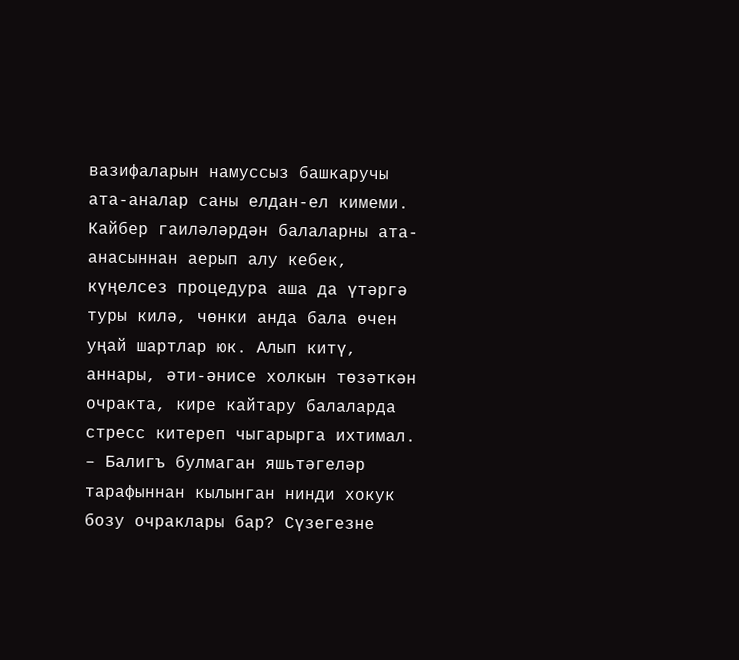вазифаларын намуссыз башкаручы ата-аналар саны елдан-ел кимеми.
Кайбер гаиләләрдән балаларны ата-анасыннан аерып алу кебек, күңелсез процедура аша да үтәргә туры килә, чөнки анда бала өчен уңай шартлар юк. Алып китү, аннары, әти-әнисе холкын төзәткән очракта, кире кайтару балаларда стресс китереп чыгарырга ихтимал.
– Балигъ булмаган яшьтәгеләр тарафыннан кылынган нинди хокук бозу очраклары бар? Сүзегезне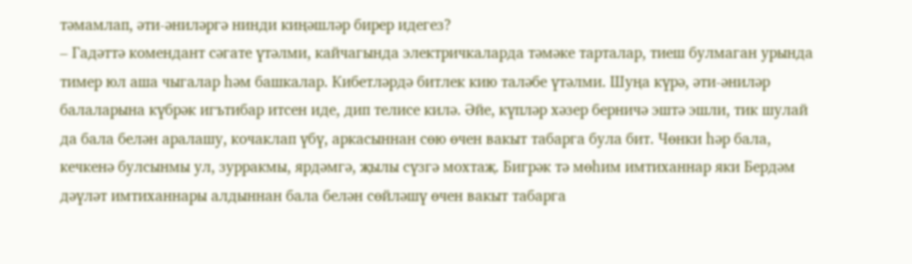тәмамлап, әти-әниләргә нинди киңәшләр бирер идегез?
– Гадәттә комендант сәгате үтәлми, кайчагында электричкаларда тәмәке тарталар, тиеш булмаган урында тимер юл аша чыгалар һәм башкалар. Кибетләрдә битлек кию таләбе үтәлми. Шуңа күрә, әти-әниләр балаларына күбрәк игътибар итсен иде, дип телисе килә. Әйе, күпләр хәзер берничә эштә эшли, тик шулай да бала белән аралашу, кочаклап үбү, аркасыннан сөю өчен вакыт табарга була бит. Чөнки һәр бала, кечкенә булсынмы ул, зурракмы, ярдәмгә, җылы сүзгә мохтаҗ. Бигрәк тә мөһим имтиханнар яки Бердәм дәүләт имтиханнары алдыннан бала белән сөйләшү өчен вакыт табарга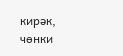кирәк, чөнки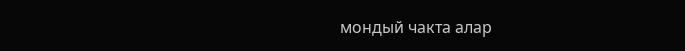мондый чакта алар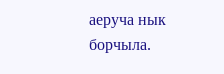аеруча нык борчыла.